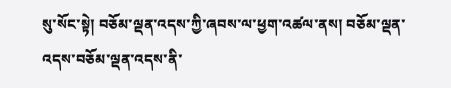སུ་སོང་སྟེ། བཅོམ་ལྡན་འདས་ཀྱི་ཞབས་ལ་ཕྱག་འཚལ་ནས། བཅོམ་ལྡན་འདས་བཅོམ་ལྡན་འདས་ནི་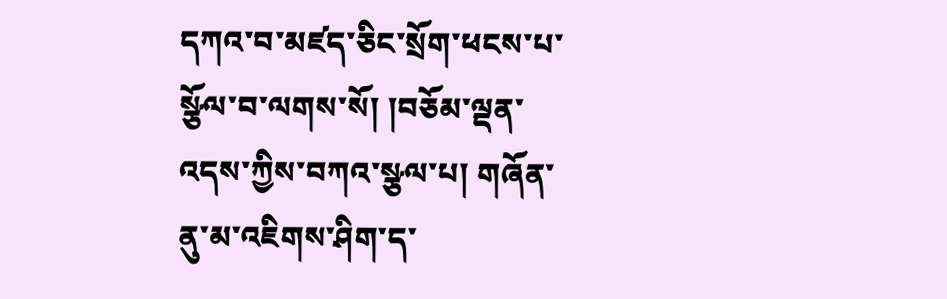དཀའ་བ་མཛད་ཅིང་སྲོག་ཕངས་པ་སྩོལ་བ་ལགས་སོ། །བཅོམ་ལྡན་འདས་ཀྱིས་བཀའ་སྩལ་པ། གཞོན་ནུ་མ་འཇིགས་ཤིག་ད་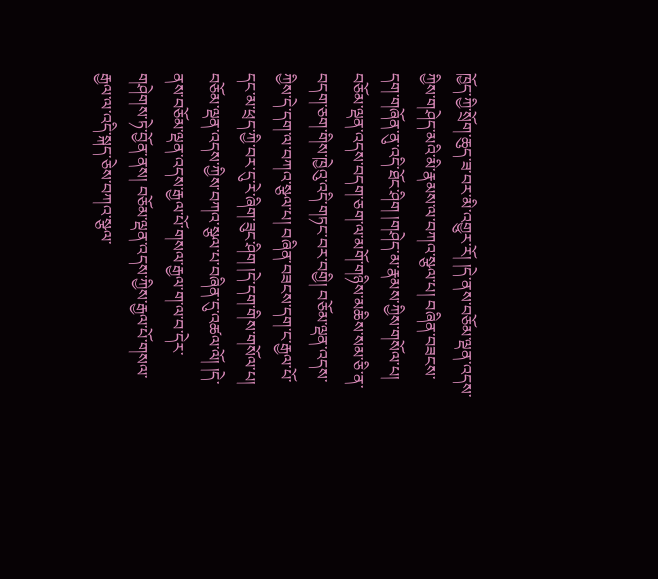ཁྱོད་ཀྱི་སྲོག་ཆུད་ཟ་བར་མི་འགྱུར་རོ། །དེ་ནས་བཅོམ་ལྡན་འདས་ཀྱིས་གཤེད་མའི་མི་རྣམས་ལ་བཀའ་སྩལ་པ། བཞིན་བཟངས་དག་གཞོན་ནུ་འདི་ཐོང་ཤིག །གཤེད་མ་རྣམས་ཀྱིས་གསོལ་པ། བཅོམ་ལྡན་འདས་བདག་ཅག་ལ་མགོ་གཉིས་མཆིས་སམ་ཅི་ན་བདག་ཅག་གིས་ཁྱེའུ་འདི་གཏང་བར་བགྱི། བཅོམ་ལྡན་འདས་ཀྱིས་དེ་དག་ལ་བཀའ་སྩལ་པ། བཞིན་བཟངས་དག་ང་རྒྱལ་པོ་དང་མ་ཕྲད་ཀྱི་བར་དུ་རེ་ཞིག་ཟུང་ཤིག །དེ་དག་གིས་གསོལ་པ། བཅོམ་ལྡན་འདས་ཀྱིས་བཀའ་སྩལ་པ་བཞིན་དུ་འཚལ་ལོ། །དེ་ནས་བཅོམ་ལྡན་འདས་རྒྱལ་པོ་གསལ་རྒྱལ་ག་ལ་བ་དེར་གཤེགས་ཏེ་བྱོན་ནས། བཅོམ་ལྡན་འདས་ཀྱིས་རྒྱལ་པོ་གསལ་རྒྱལ་ལ་འདི་སྐད་ཅེས་བཀའ་སྩལ་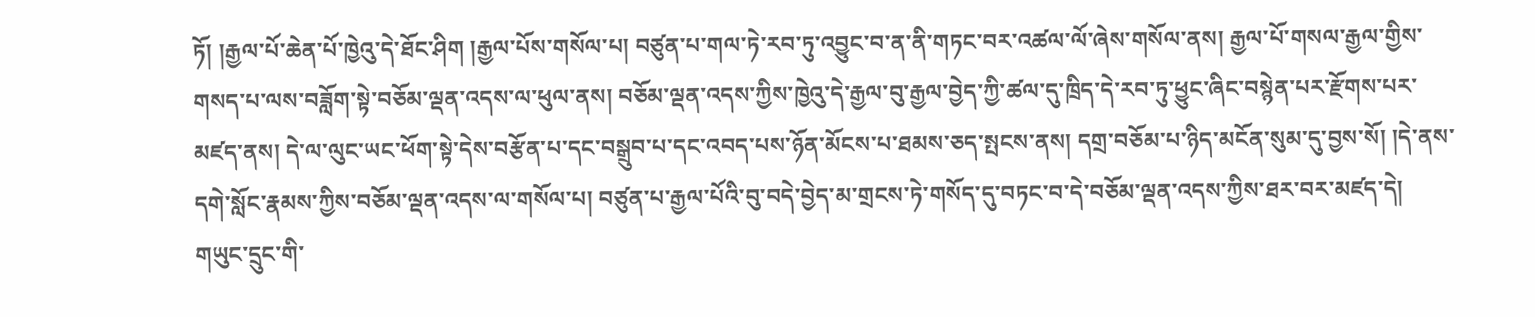ཏོ། །རྒྱལ་པོ་ཆེན་པོ་ཁྱེའུ་དེ་ཐོང་ཤིག །རྒྱལ་པོས་གསོལ་པ། བཙུན་པ་གལ་ཏེ་རབ་ཏུ་འབྱུང་བ་ན་ནི་གཏང་བར་འཚལ་ལོ་ཞེས་གསོལ་ནས། རྒྱལ་པོ་གསལ་རྒྱལ་གྱིས་གསད་པ་ལས་བཟློག་སྟེ་བཅོམ་ལྡན་འདས་ལ་ཕུལ་ནས། བཅོམ་ལྡན་འདས་ཀྱིས་ཁྱེའུ་དེ་རྒྱལ་བུ་རྒྱལ་བྱེད་ཀྱི་ཚལ་དུ་ཁྲིད་དེ་རབ་ཏུ་ཕྱུང་ཞིང་བསྙེན་པར་རྫོགས་པར་མཛད་ནས། དེ་ལ་ལུང་ཡང་ཕོག་སྟེ་དེས་བརྩོན་པ་དང་བསྒྲུབ་པ་དང་འབད་པས་ཉོན་མོངས་པ་ཐམས་ཅད་སྤངས་ནས། དགྲ་བཅོམ་པ་ཉིད་མངོན་སུམ་དུ་བྱས་སོ། །དེ་ནས་དགེ་སློང་རྣམས་ཀྱིས་བཅོམ་ལྡན་འདས་ལ་གསོལ་པ། བཙུན་པ་རྒྱལ་པོའི་བུ་བདེ་བྱེད་མ་གྲངས་ཏེ་གསོད་དུ་བཏང་བ་དེ་བཅོམ་ལྡན་འདས་ཀྱིས་ཐར་བར་མཛད་དེ། གཡུང་དྲུང་གི་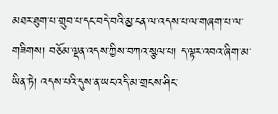མཐར་ཐུག་པ་གྲུབ་པ་དང་བདེ་བའི་མྱ་ངན་ལ་འདས་པ་ལ་གཞག་པ་ལ་གཟིགས། བཅོམ་ལྡན་འདས་ཀྱིས་བཀའ་སྩལ་པ། ད་ལྟར་འབའ་ཞིག་མ་ཡིན་ཏེ། འདས་པའི་དུས་ན་ཡང་འདི་མ་གྲངས་ཤིང་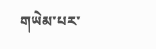གཡེམ་པར་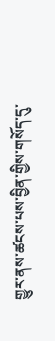གྱུར་ནས་ཚངས་པས་བྱིན་གྱིས་གསོད་དུ་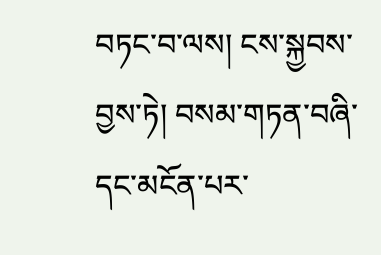བཏང་བ་ལས། ངས་སྐྱབས་བྱས་ཏེ། བསམ་གཏན་བཞི་དང་མངོན་པར་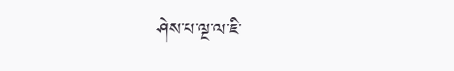ཤེས་པ་ལྔ་ལ་ཇི་